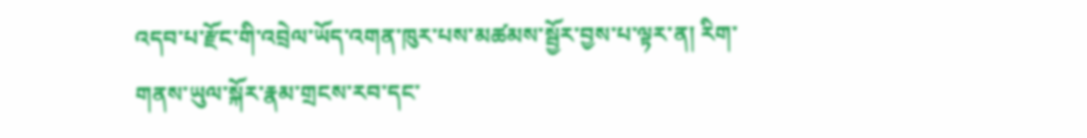འདབ་པ་རྫོང་གི་འབྲེལ་ཡོད་འགན་ཁུར་པས་མཚམས་སྦྱོར་བྱས་པ་ལྟར་ན། རིག་གནས་ཡུལ་སྐོར་རྣམ་གྲངས་རབ་དང་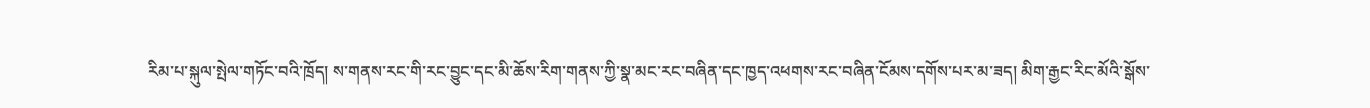རིམ་པ་སྐུལ་སྤེལ་གཏོང་བའི་ཁྲོད། ས་གནས་རང་གི་རང་བྱུང་དང་མི་ཆོས་རིག་གནས་ཀྱི་སྣ་མང་རང་བཞིན་དང་ཁྱད་འཕགས་རང་བཞིན་ངོམས་དགོས་པར་མ་ཟད། མིག་རྒྱང་རིང་མོའི་སྒོས་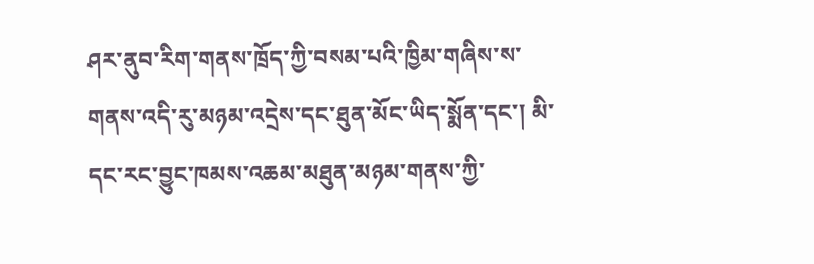ཤར་ནུབ་རིག་གནས་ཁྲོད་ཀྱི་བསམ་པའི་ཁྱིམ་གཞིས་ས་གནས་འདི་རུ་མཉམ་འདྲེས་དང་ཐུན་མོང་ཡིད་སྨོན་དང་། མི་དང་རང་བྱུང་ཁམས་འཆམ་མཐུན་མཉམ་གནས་ཀྱི་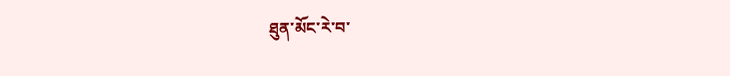ཐུན་མོང་རེ་བ་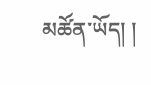མཚོན་ཡོད། །